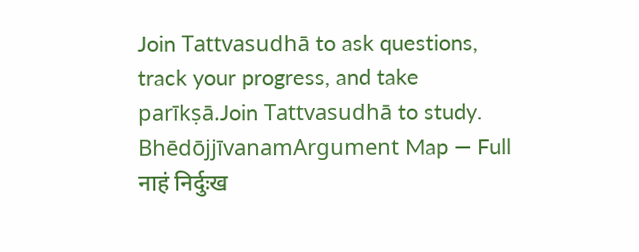Join Tattvasudhā to ask questions, track your progress, and take parīkṣā.Join Tattvasudhā to study.
BhēdōjjīvanamArgument Map — Full
नाहं निर्दुःख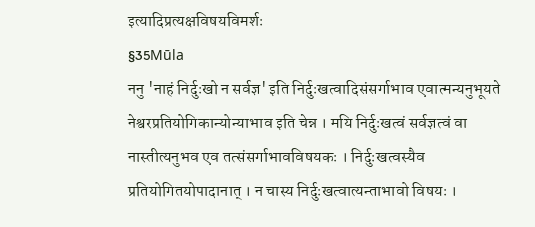इत्यादिप्रत्यक्षविषयविमर्शः
§35Mūla
ननु 'नाहं निर्दुःखो न सर्वज्ञ' इति निर्दुःखत्वादिसंसर्गाभाव एवात्मन्यनुभूयते नेश्वरप्रतियोगिकान्योन्याभाव इति चेन्न । मयि निर्दुःखत्वं सर्वज्ञत्वं वा नास्तीत्यनुभव एव तत्संसर्गाभावविषयकः । निर्दुःखत्वस्यैव प्रतियोगितयोपादानात् । न चास्य निर्दुःखत्वात्यन्ताभावो विषयः ।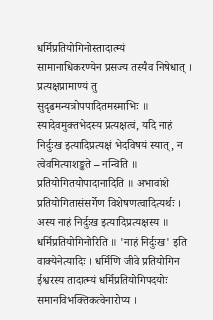धर्मिप्रतियोगिनोस्तादात्म्यं सामानाधिकरण्येन प्रसज्य तस्यैव निषेधात् । प्रत्यक्षप्रामाण्यं तु सुदृढमन्यत्रोपपादितमस्माभिः ॥
स्यादेवमुक्तभेदस्य प्रत्यक्षत्वं, यदि नाहं निर्दुःख इत्यादिप्रत्यक्षं भेदविषयं स्यात्, न त्वेवमित्याशङ्कते – नन्विति ॥ प्रतियोगितयोपादानादिति ॥ अभावांशे प्रतियोगितासंसर्गेण विशेषणत्वादित्यर्थः । अस्य नाहं निर्दुःख इत्यादिप्रत्यक्षस्य ॥ धर्मिप्रतियोगिनोरिति ॥ 'नाहं निर्दुःख' इति वाक्येनेत्यादिः । धर्मिणि जीवे प्रतियोगिन ईश्वरस्य तादात्म्यं धर्मिप्रतियोगिपदयोः समानविभक्तिकत्वेनारोप्य ।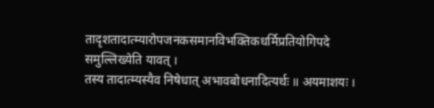तादृशतादात्म्यारोपजनकसमानविभक्तिकधर्मिप्रतियोगिपदे समुल्लिख्येति यावत् ।
तस्य तादात्म्यस्यैव निषेधात् अभावबोधनादित्यर्थः ॥ अयमाशयः ।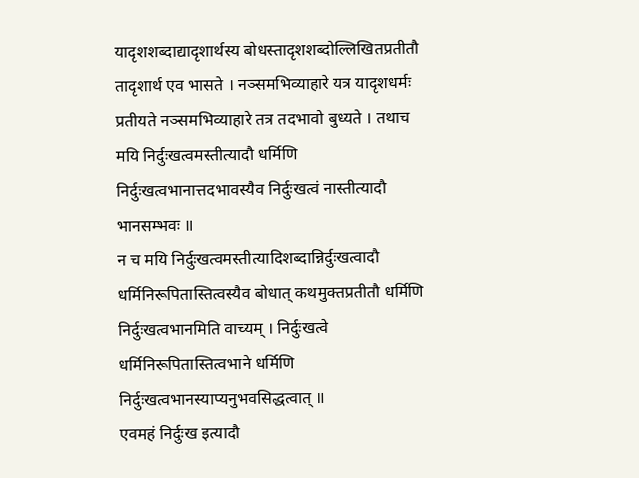यादृशशब्दाद्यादृशार्थस्य बोधस्तादृशशब्दोल्लिखितप्रतीतौ तादृशार्थ एव भासते । नञ्समभिव्याहारे यत्र यादृशधर्मः प्रतीयते नञ्समभिव्याहारे तत्र तदभावो बुध्यते । तथाच मयि निर्दुःखत्वमस्तीत्यादौ धर्मिणि निर्दुःखत्वभानात्तदभावस्यैव निर्दुःखत्वं नास्तीत्यादौ भानसम्भवः ॥
न च मयि निर्दुःखत्वमस्तीत्यादिशब्दान्निर्दुःखत्वादौ धर्मिनिरूपितास्तित्वस्यैव बोधात् कथमुक्तप्रतीतौ धर्मिणि निर्दुःखत्वभानमिति वाच्यम् । निर्दुःखत्वे धर्मिनिरूपितास्तित्वभाने धर्मिणि निर्दुःखत्वभानस्याप्यनुभवसिद्धत्वात् ॥
एवमहं निर्दुःख इत्यादौ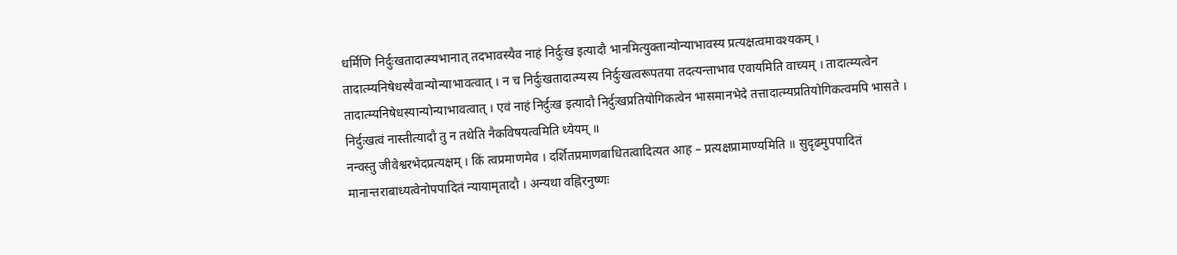धर्मिणि निर्दुःखतादात्म्यभानात् तदभावस्यैव नाहं निर्दुःख इत्यादौ भानमित्युक्तान्योन्याभावस्य प्रत्यक्षत्वमावश्यकम् । तादात्म्यनिषेधस्यैवान्योन्याभावत्वात् । न च निर्दुःखतादात्म्यस्य निर्दुःखत्वरूपतया तदत्यन्ताभाव एवायमिति वाच्यम् । तादात्म्यत्वेन तादात्म्यनिषेधस्यान्योन्याभावत्वात् । एवं नाहं निर्दुःख इत्यादौ निर्दुःखप्रतियोगिकत्वेन भासमानभेदे तत्तादात्म्यप्रतियोगिकत्वमपि भासते । निर्दुःखत्वं नास्तीत्यादौ तु न तथेति नैकविषयत्वमिति ध्येयम् ॥
नन्वस्तु जीवेश्वरभेदप्रत्यक्षम् । किं त्वप्रमाणमेव । दर्शितप्रमाणबाधितत्वादित्यत आह – प्रत्यक्षप्रामाण्यमिति ॥ सुदृढमुपपादितं मानान्तराबाध्यत्वेनोपपादितं न्यायामृतादौ । अन्यथा वह्निरनुष्णः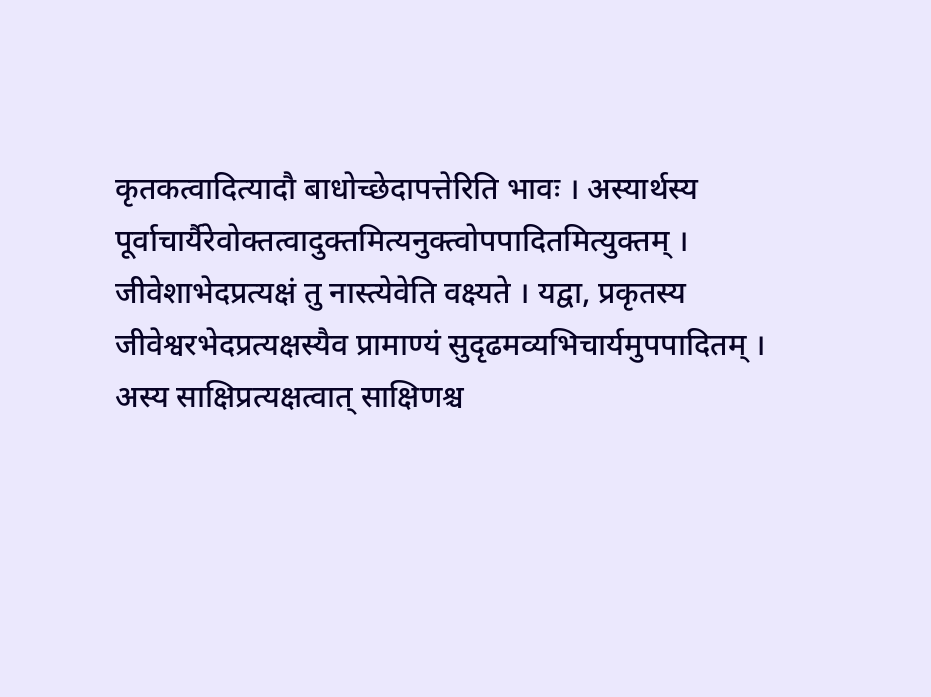कृतकत्वादित्यादौ बाधोच्छेदापत्तेरिति भावः । अस्यार्थस्य पूर्वाचार्यैरेवोक्तत्वादुक्तमित्यनुक्त्वोपपादितमित्युक्तम् । जीवेशाभेदप्रत्यक्षं तु नास्त्येवेति वक्ष्यते । यद्वा, प्रकृतस्य जीवेश्वरभेदप्रत्यक्षस्यैव प्रामाण्यं सुदृढमव्यभिचार्यमुपपादितम् । अस्य साक्षिप्रत्यक्षत्वात् साक्षिणश्च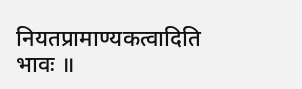नियतप्रामाण्यकत्वादिति भावः ॥